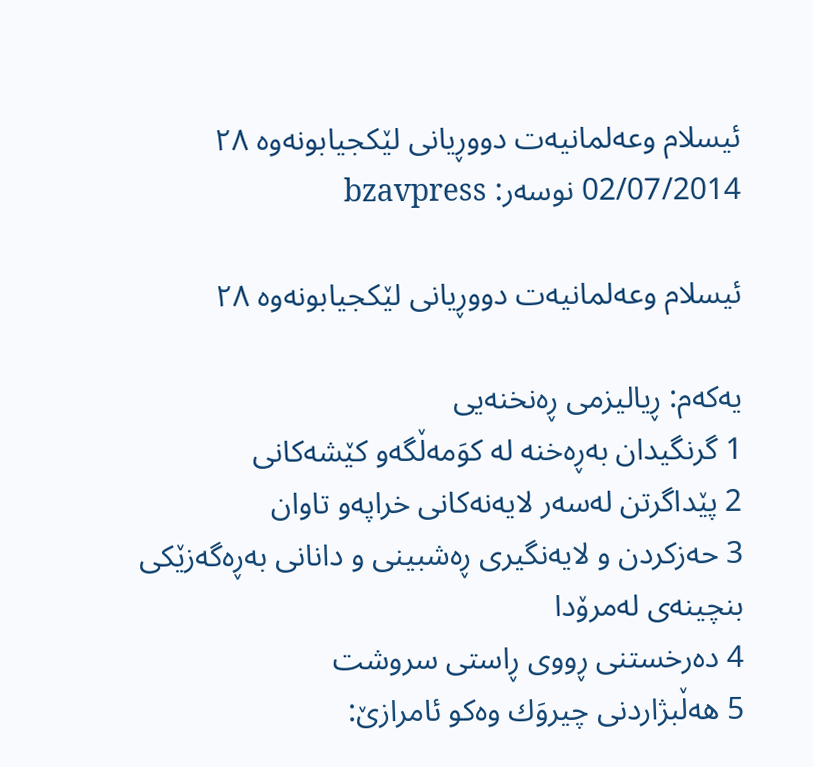ئیسلام وعەلمانیەت دووڕیانی لێكجیابونەوە ٢٨
02/07/2014 نوسەر: bzavpress

ئیسلام وعەلمانیەت دووڕیانی لێكجیابونەوە ٢٨

یه‌كه‌م: ڕیالیزمی‌ ڕه‌نخنه‌یی‌
1 گرنگیدان به‌ڕه‌خنه‌ له‌ كوَمه‌ڵگه‌و كێشه‌كانی‌
2 پێداگرتن له‌سه‌ر لایه‌نه‌كانی‌ خراپه‌و تاوان
3 حه‌زكردن و لایه‌نگیری‌ ڕه‌شبینی‌ و دانانی‌ به‌ڕه‌گه‌زێكی‌ بنچینه‌ی‌ له‌مرۆدا
4 ده‌رخستنی‌ ڕووی‌ ڕاستی‌ سروشت
5 هه‌ڵبژاردنی‌ چیروَك وه‌كو ئامرازێ: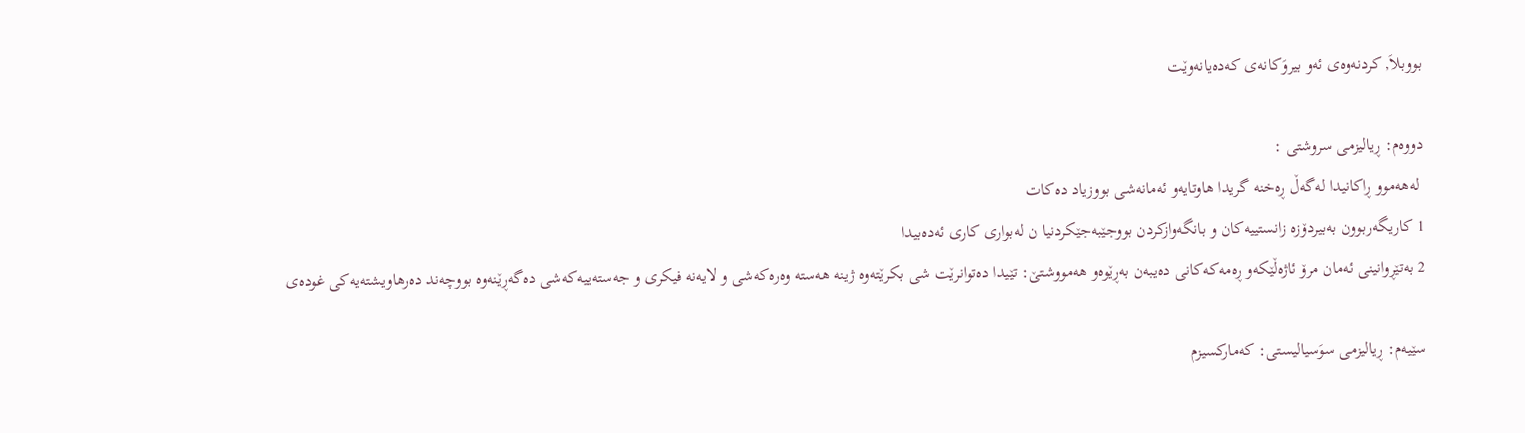بووبلاَ, كردنه‌وه‌ی‌ ئه‌و بیروَكانه‌ی‌ كه‌ده‌یانه‌وێت

دووه‌م: ڕیالیزمی‌ سروشتی‌ :
 له‌هه‌موو ڕاكانیدا له‌گه‌ڵ ڕه‌خنه‌ گریدا هاوتایه‌و ئه‌مانه‌شی‌ بووزیاد ده‌كات
1 كاریگه‌ربوون به‌بیردۆزه‌ زانستییه‌كان و بانگه‌وازكردن بووجێبه‌جێكردنیا ن له‌بواری‌ كاری‌ ئه‌ده‌بیدا
2 به‌تێڕوانینی‌ ئه‌مان مرۆ ئاژه‌ڵێكه‌و ڕه‌مه‌كه‌كانی‌ ده‌یبه‌ن به‌ڕێوه‌و هه‌مووشتێ: تێیدا ده‌توانرێت شی‌ بكرێته‌وه‌ ژینه‌ هه‌سته‌ وه‌ره‌كه‌شی‌ و لایه‌نه‌ فیكری‌ و جه‌سته‌ییه‌كه‌شی‌ ده‌گه‌ڕێنه‌وه‌ بووچه‌ند ده‌رهاویشته‌یه‌كی‌ غوده‌ی‌

سێیه‌م: ڕیالیزمی‌ سوَسیالیستی‌: كه‌ماركسیزم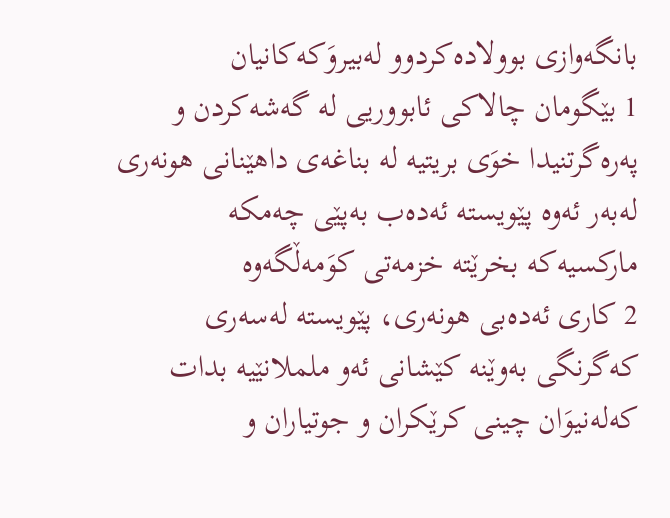بانگه‌وازی‌ بوولاده‌كردوو له‌بیروَكه‌كانیان
1 بێگومان چالاكی‌ ئابووریی له‌ گه‌شه‌كردن و په‌ره‌گرتنیدا خوَی‌ بریتیه‌ له‌ بناغه‌ی‌ داهێنانی‌ هونه‌ری‌ له‌به‌ر ئه‌وه‌ پێویسته‌ ئه‌ده‌ب به‌پێی‌ چه‌مكه‌ ماركسیه‌كه‌ بخرێته‌ خزمه‌تی‌ كوَمه‌ڵگه‌وه‌
2 كاری‌ ئه‌ده‌بی‌ هونه‌ری‌، پێویسته‌ له‌سه‌ری‌ كه‌گرنگی‌ به‌وێنه‌ كێشانی‌ ئه‌و ململانێیه‌ بدات كه‌له‌نیوَان چینی‌ كرێكران و جوتیاران و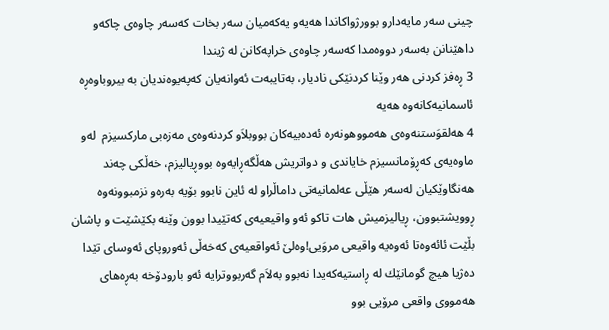چینی‌ سه‌ر مایه‌دارو بوورژواكاندا هه‌یه‌و یه‌كه‌میان سه‌ر بخات كه‌سه‌ر چاوه‌ی‌ چاكه‌و داهێنانن به‌سه‌ر دووه‌مدا كه‌سه‌ر چاوه‌ی‌ خراپه‌كانن له‌ ژیندا
3 ڕه‌فز كردنی‌ هه‌ر وێنا كردنێكی‌ نادیار، به‌تایبه‌ت ئه‌وانه‌یان كه‌په‌یوه‌ندیان به‌ بیروباوه‌ڕه‌ ئاسمانیه‌كانه‌وه‌ هه‌یه‌
4 هه‌لقوَستنه‌وه‌ی‌ هه‌مووهونه‌ره‌ ئه‌ده‌بیه‌كان بووبلاَو كردنه‌وه‌ی‌ مه‌زه‌بی‌ ماركسیزم  له‌و ماوه‌یه‌ی‌ كه‌ڕۆمانسیزم خایاندی‌ و دواتریش هه‌ڵگه‌ڕایه‌وه‌ بووڕیالیزم، خه‌ڵكی‌ چه‌ند هه‌نگاوێكیان له‌سه‌ر هێڵی‌ عه‌لمانیه‌تی‌ داماڵراو له‌ ئاین نابوو بۆیه‌ به‌ره‌و نزمبوونه‌وه‌ ڕوویشتبوون، ڕیالیزمیش هات تاكو ئه‌و واقیعیه‌ی‌ كه‌تێیدا بوون وێنه‌ بكێشێت و پاشان بڵێت ئائه‌وه‌تا ئه‌وه‌یه‌ واقیعی‌ مروَیی‌!وه‌لێ‌ ئه‌واقعیه‌ی‌ كه‌خه‌ڵی‌ ئه‌وروپای‌ ئه‌وسای‌ تێدا ده‌ژیا هیچ گومانێك له‌ ڕاستیه‌كه‌یدا نه‌بوو به‌لاَم گه‌ربووترایه‌ ئه‌و بارودۆخه‌ به‌ڕه‌های‌ هه‌مووی‌ واقعی‌ مرۆیی بوو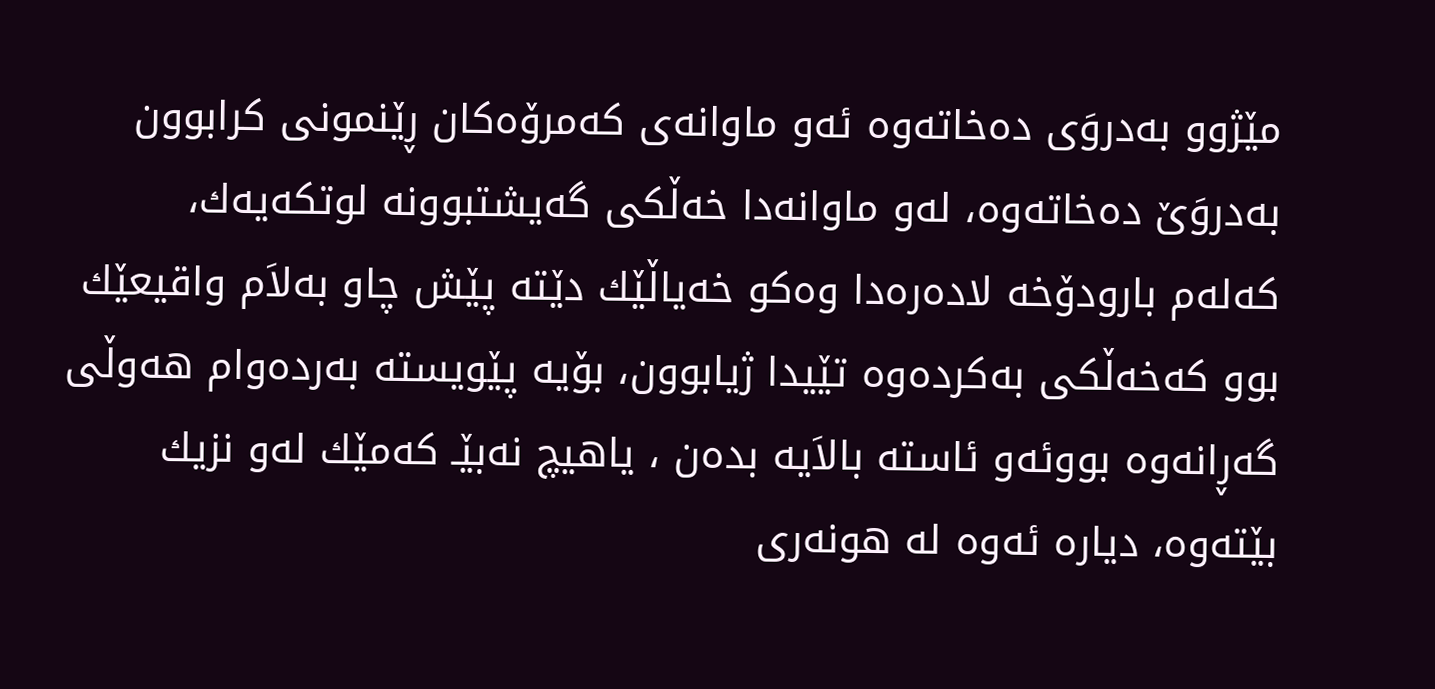مێژوو به‌دروَی‌ ده‌خاته‌وه‌ ئه‌و ماوانه‌ی‌ كه‌مرۆه‌كان ڕێنمونی‌ كرابوون به‌دروَێ‌ ده‌خاته‌وه‌، له‌و ماوانه‌دا خه‌ڵكی‌ گه‌یشتبوونه‌ لوتكه‌یه‌ك، كه‌له‌م بارودۆخه‌ لاده‌ره‌دا وه‌كو خه‌یاڵێك دێته‌ پێش چاو به‌لاَم واقیعێك بوو كه‌خه‌ڵكی‌ به‌كرده‌وه‌ تێیدا ژیابوون، بۆیه‌ پێویسته‌ به‌رده‌وام هه‌وڵی‌ گه‌ڕانه‌وه‌ بووئه‌و ئاسته‌ بالاَیه‌ بده‌ن ، یاهیچ نه‌بێـ كه‌مێك له‌و نزیك بێته‌وه‌، دیاره‌ ئه‌وه‌ له‌ هونه‌ری‌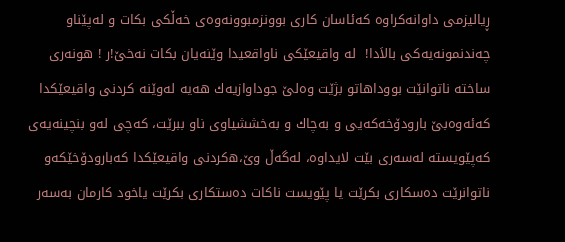ڕیالیزمی‌ داوانه‌كراوه‌ كه‌ئاسان كاری‌ بوونزمبوونه‌وه‌ی‌ خه‌ڵكی‌ بكات و له‌پێناو چه‌ندنمونه‌یه‌كی‌ بالاَدا!  له‌ واقیعێكی‌ ناواقعیدا وێنه‌یان بكات نه‌خێ!ر ! هونه‌ری‌ ساخته‌ ناتوانێت بووداهاتو بژێت وه‌لێ‌ جوداوازیه‌ك هه‌یه‌ له‌وێنه‌ كردنی‌ واقیعێكدا كه‌ئه‌وه‌بێ‌ بارودۆخه‌كه‌یی‌ و به‌چاك و به‌خششیاوی‌ ناو ببرێت، كه‌چی‌ له‌و بنچینه‌یه‌ی‌ كه‌پێویسته‌ له‌سه‌ری‌ بێت لایداوه‌، له‌گه‌ڵ وێ،ه‌كردنی‌ واقیعێكدا كه‌بارودۆخێكه‌و ناتوانرێت ده‌سكاری‌ بكرێت یا پێویست ناكات ده‌ستكاری‌ بكرێت یاخود كارمان به‌سه‌ر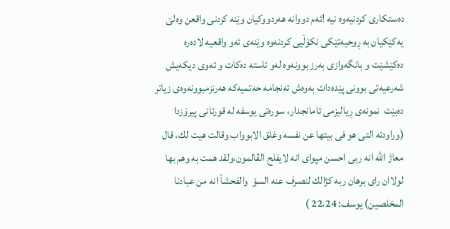ده‌ستكاری‌ كردنیه‌وه‌ نیه‌ !ئه‌م دووانه‌ هه‌ردووكیان وێنه‌ كردنی‌ واقعن وه‌لێ‌ یه‌كێكیان به‌ ڕوحیه‌تێكی‌ نكۆڵیی كردنه‌وه‌ وێنه‌ی‌ ئه‌و واقعیه‌ لاده‌ره‌ ده‌كێشێت و بانگه‌وازی‌ به‌رز بوونه‌وه‌ له‌و ئاسته‌ ده‌كات و ئه‌وی‌ دیكه‌یش شه‌رعیه‌تی‌ بوونی‌ پێده‌دات به‌وه‌ش ئه‌نجامه‌ حه‌تمیه‌كه‌ هه‌رنزمبوونه‌وه‌ی‌ زیاتر ده‌بێت  نمونه‌ی‌ ڕیالیزمی‌ ئامانجدار، سوره‌تی‌ یوسفه‌ له‌ قورئانی‌ پیرۆزدا (وراودته‌ التی‌ هو فی‌ بیتها عن نفسه‌ وغلق الابوواب وقالت هیت لك، قال معاژ الله انه‌ ربی‌ احسن مپوای‌ انه‌ لایفلح الڤالمون،ولقد همت به‌ وهم بها لولاان رای‌ برهان ربه‌ كژالك لنصرف عنه‌ السوْ  والفحشاْ انه‌ من عبادنا المخلصین) یوسف: 22،24 )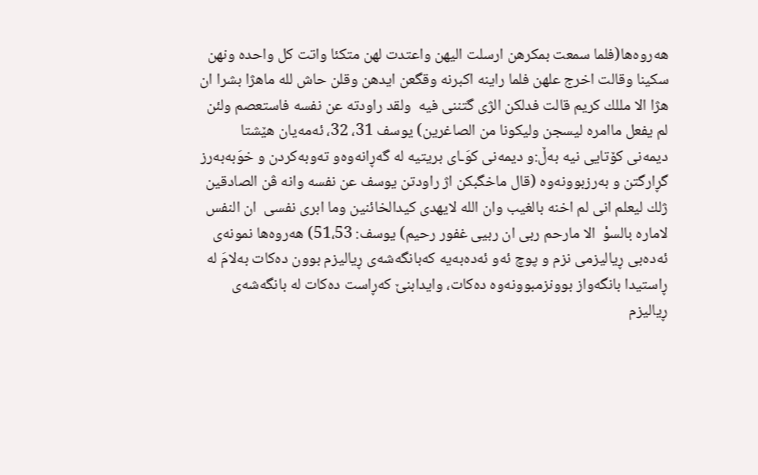هه‌روه‌ها(فلما سمعت بمكرهن ارسلت الیهن واعتدت لهن متكئا واتت كل واحده‌ ونهن سكینا وقالت اخرج علهن فلما راینه‌ اكبرنه‌ وقگعن ایدهن وقلن حاش لله ماهژا بشرا ان هژا الا مللك كریم قالت فدلكن الژی‌ گتننی‌ فیه‌  ولقد راودته‌ عن نفسه‌ فاستعصم ولئن لم یفعل ماامره‌ لیسجن ولیكونا من الصاغرین) یوسف 31، 32، ئه‌مه‌یان هێشتا دیمه‌نی‌ كۆتایی نیه‌ به‌ڵ:و دیمه‌نی‌ كوَـای‌ بریتیه‌ له‌ گه‌ڕانه‌وه‌و ته‌وبه‌كردن و خوَبه‌به‌رز گڕارگتن و به‌رزبوونه‌وه‌ (قال ماخگبكن اژ راودتن یوسف عن نفسه‌ وانه‌ ڤن الصادقین ژلك لیعلم انی‌ لم اخنه‌ بالغیب وان الله لایهدی‌ كیدالخائنین وما ابری‌ نفسی‌  ان النفس لاماره‌ بالسوْ  الا مارحم ربی‌ ان ربیی‌ غفور رحیم) یوسف: 51،53) هه‌روه‌ها نمونه‌ی‌ ئه‌ده‌بی‌ ڕیالیزمی‌ نزم و پوچ ئه‌و ئه‌ده‌به‌یه‌ كه‌بانگه‌شه‌ی‌ ڕیالیزم بوون ده‌كات به‌لامَ له‌ ڕاستیدا بانگه‌واز بوونزمبوونه‌وه‌ ده‌كات، وایدابنێ‌ كه‌ڕاست ده‌كات له‌ بانگه‌شه‌ی‌ ڕیالیزم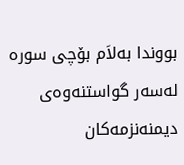بووندا به‌لاَم بۆچی‌ سوره‌ له‌سه‌ر گواستنه‌وه‌ی‌ دیمنه‌نزمه‌كان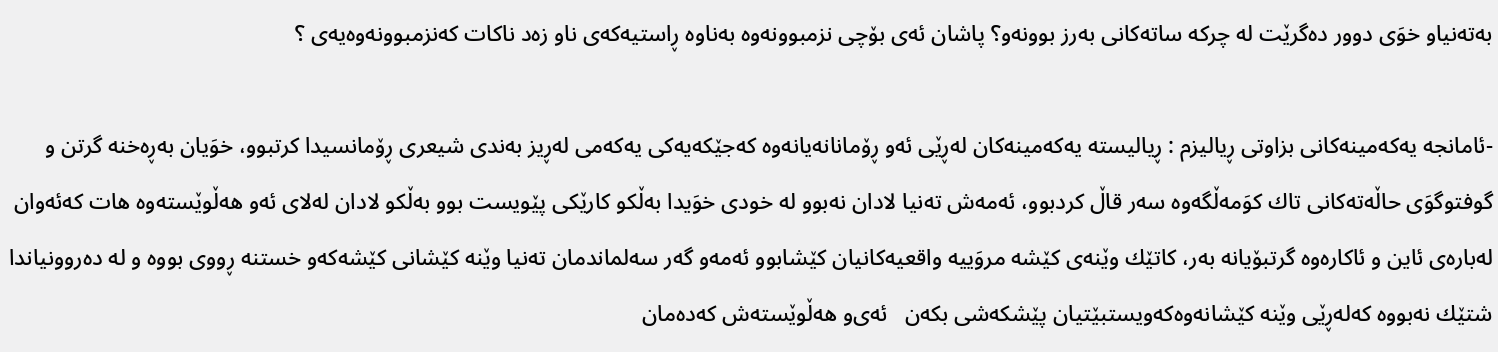به‌ته‌نیاو خوَی‌ دوور ده‌گرێت له‌ چركه‌ ساته‌كانی‌ به‌رز بوونه‌و؟ پاشان ئه‌ی‌ بۆچی‌ نزمبوونه‌وه‌ به‌ناوه‌ ڕاستیه‌كه‌ی‌ ناو زه‌د ناكات كه‌نزمبوونه‌وه‌یه‌ی‌ ؟

-ئامانجه‌ یه‌كه‌مینه‌كانی‌ بزاوتی‌ ڕیالیزم : ڕیالیسته‌ یه‌كه‌مینه‌كان له‌ڕێی‌ ئه‌و ڕۆمانانه‌یانه‌وه‌ كه‌جێكه‌یه‌كی‌ یه‌كه‌می‌ له‌ڕیز به‌ندی‌ شیعری‌ ڕۆمانسیدا كرتبوو، خوَیان به‌ڕه‌خنه‌ گرتن و گوفتوگوَی‌ حاڵه‌ته‌كانی‌ تاك كوَمه‌ڵگه‌وه‌ سه‌ر قاڵ كردبوو، ئه‌مه‌ش ته‌نیا لادان نه‌بوو له‌ خودی‌ خوَیدا به‌ڵكو كارێكی‌ پێویست بوو به‌ڵكو لادان له‌لای‌ ئه‌و هه‌ڵوێسته‌وه‌ هات كه‌ئه‌وان له‌باره‌ی‌ ئاین و ئاكاره‌وه‌ گرتبۆیانه‌ به‌ر، كاتێك وێنه‌ی‌ كێشه‌ مروَییه‌ واقعیه‌كانیان كێشابوو ئه‌مه‌و گه‌ر سه‌لماندمان ته‌نیا وێنه‌ كێشانی‌ كێشه‌كه‌و خستنه‌ ڕووی‌ بووه‌ و له‌ ده‌روونیاندا شتێك نه‌بووه‌ كه‌له‌ڕێی‌ وێنه‌ كێشانه‌وه‌كه‌ویستبێتیان پێشكه‌شی‌ بكه‌ن   ئه‌ی‌و هه‌ڵوێسته‌ش كه‌ده‌مان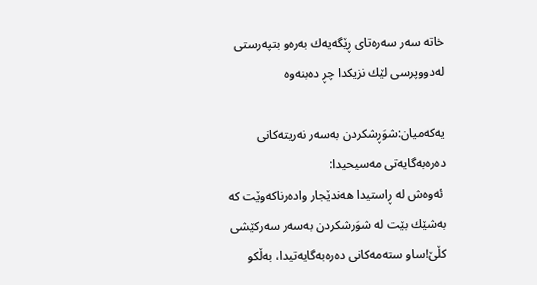خاته‌ سه‌ر سه‌ره‌تای‌ ڕێگه‌یه‌ك به‌ره‌و بتپه‌رستی‌ له‌دووپرسی‌ لێك نزیكدا چڕ ده‌بنه‌وه‌

یه‌كه‌میان:شوَڕشكردن به‌سه‌ر نه‌ریته‌كانی‌ ده‌ره‌به‌گایه‌تی‌ مه‌سیحیدا:
 ئه‌وه‌ش له‌ ڕاستیدا هه‌ندێجار واده‌رناكه‌وێت كه‌ به‌شێك بێت له‌ شوَرشكردن به‌سه‌ر سه‌ركێشی‌ كڵێ!ساو سته‌مه‌كانی‌ ده‌ره‌به‌گایه‌تیدا، به‌ڵكو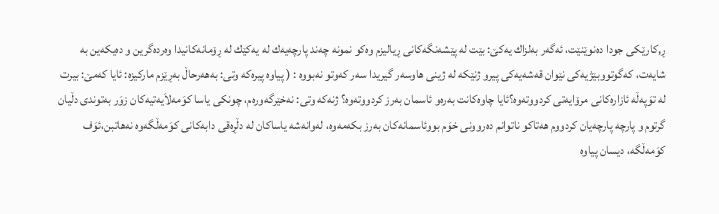ڕ,كارێكی‌ جودا ده‌نوێنێت، ئه‌گه‌ر به‌لزاك یه‌كێ: بێت له‌ پێشه‌نگه‌كانی‌ ڕیالیزم وه‌كو نمونه‌ چه‌ند پارچه‌یه‌ك له‌ یه‌كێك له‌ ڕۆمانه‌كانیدا وه‌رده‌گرین و ده‌یكه‌ین به‌ شایه‌ت، كه‌گوتووبێژیه‌كی‌ نێوان قه‌شه‌یه‌كی‌ پیرو ژنێكه‌ له‌ ژینی‌ هاوسه‌ر گیریدا سه‌ر كه‌وتو نه‌بووه‌ : ( پیاوه‌ پیره‌كه‌ وتی‌: به‌هه‌رحاڵ به‌ڕێزم ماركیزه‌: ئایا كه‌مێ: بیرت له‌ توَپه‌ڵه‌ ئازاره‌كانی‌ مرۆایه‌تی‌ كردووته‌وه‌؟ئایا چاوه‌كانت به‌ره‌و ئاسمان به‌رز كردووته‌وه‌؟ ژنه‌كه‌ وتی‌: نه‌خێرگه‌وره‌م، چونكی‌ یاسا كوَمه‌لاَیه‌تیه‌كان زوَر به‌توندی‌ دڵیان گرتوم و پارچه‌ پارچه‌یان كردووم هه‌تاكو ناتوانم ده‌روونی‌ خوَم بووئاسمانه‌كان به‌رز بكه‌مه‌وه‌، له‌وانه‌شه‌ یاساكان له‌ دڵڕه‌قی‌ دابه‌كانی‌ كوَمه‌ڵگه‌وه‌ نه‌هاتبن،ئوَف كوَمه‌ڵگه‌، دیسان پیاوه‌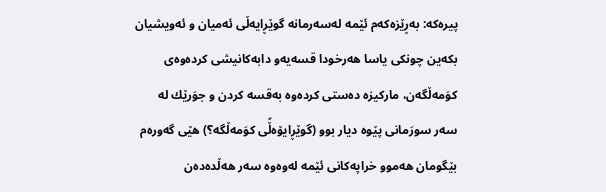پیره‌كه‌: به‌ڕێزه‌كه‌م ئێمه‌ له‌سه‌رمانه‌ گوێڕایه‌ڵی‌ ئه‌میان و ئه‌ویشیان بكه‌ین چونكی‌ یاسا هه‌رخودا قسه‌یه‌و دابه‌كانیشی‌ كرده‌وه‌ی‌ كوَمه‌ڵگه‌ن، ماركیزه‌ ده‌ستی‌ كرده‌وه‌ به‌قسه‌ كردن و جوَرێك له‌ سه‌ر سورَمانی‌ پێوه‌ دیار بوو (گوێڕایۆه‌ڵًی‌ كوَمه‌ڵگه‌؟) هێی‌ گه‌وره‌م بێگومان هه‌موو خراپه‌كانی‌ ئێمه‌ له‌وه‌وه‌ سه‌ر هه‌ڵده‌ده‌ن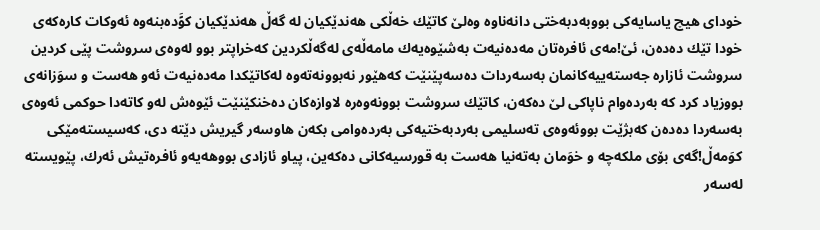خودای‌ هیچ یاسایه‌كی‌ بووبه‌دبه‌ختی‌ دانه‌ناوه‌ وه‌لێ‌ كاتێك خه‌ڵكی‌ هه‌ندێكیان له‌ گه‌ڵ هه‌ندێكیان كوًَده‌بنه‌وه‌ ئه‌وكات كاره‌كه‌ی‌ خودا تێك ده‌ده‌ن، ئێ!مه‌ی‌ ئافره‌تان مه‌ده‌نیه‌ت به‌شێوه‌یه‌ك مامه‌ڵه‌ی‌ له‌گه‌ڵكردین كه‌خراپتر بوو له‌وه‌ی‌ سروشت پێی‌ كردین سروشت ئازاره‌ جه‌سته‌ییه‌كانمان به‌سه‌ردات ده‌سه‌پێنێت كه‌هێور نه‌بوونه‌ته‌وه‌ له‌كاتێكدا مه‌ده‌نیه‌ت ئه‌و هه‌ست و سوَزانه‌ی‌ بووزیاد كرد كه‌ به‌رده‌وام ناپاكی‌ لێ‌ ده‌كه‌ن، كاتێك سروشت بوونه‌وه‌ره‌ لاوازه‌كان ده‌خنكێنێت ئێوه‌ش له‌و كاته‌دا حوكمی‌ ئه‌وه‌ی‌ به‌سه‌ردا ده‌ده‌ن كه‌بژێت بووئه‌وه‌ی‌ ته‌سلیمی‌ به‌ردبه‌ختیه‌كی‌ به‌رده‌وامی‌ بكه‌ن هاوسه‌ر گیریش دێته‌ دی‌، كه‌سیسته‌مێكی‌ كوَمه‌ڵ!گه‌ی‌ بۆی‌ ملكه‌چه‌ و خوَمان به‌ته‌نیا هه‌ست به‌ قورسیه‌كانی‌ ده‌كه‌ین، پیاو ئازادی‌ بووهه‌یه‌و ئافره‌تیش ئه‌رك، پێویسته‌ له‌سه‌ر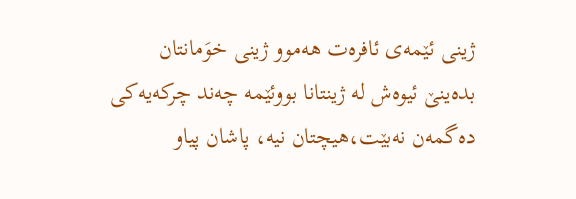ژینی‌ ئێمه‌ی‌ ئافره‌ت هه‌موو ژینی‌ خوَمانتان بده‌ینێ‌ ئیوه‌ش له‌ ژینتانا بووئێمه‌ چه‌ند چركه‌یه‌كی‌ ده‌گمه‌ن نه‌بێت،هیچتان نیه‌، پاشان پیاو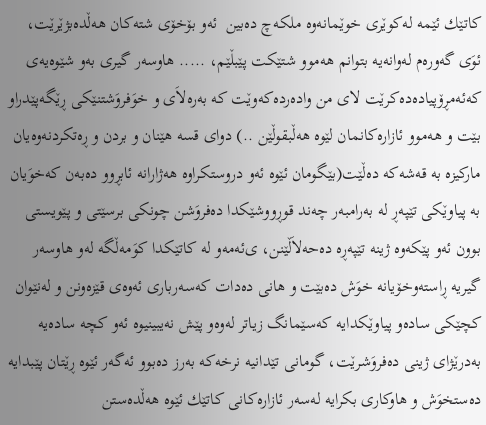كاتێك ئێمه‌ له‌كوێری‌ خوێمانه‌وه‌ ملكه‌چ ده‌بین  ئه‌و بۆخۆی‌ شته‌كان هه‌ڵده‌بژێرێت، ئوَی‌ گه‌وره‌م له‌وانه‌یه‌ بتوانم هه‌موو شتێكت پێبڵێم، ..... هاوسه‌ر گیری‌ به‌و شێوه‌یه‌ی‌ كه‌ئه‌مڕۆپیاده‌ده‌كرێت لای‌ من واده‌رده‌كه‌وێت كه‌ به‌ره‌لاَی‌ و خوَفروَشتنێكی‌ ڕێگه‌پێدراو بێت و هه‌موو ئازاره‌كانمان لێوه‌ هه‌ڵبقوڵێن ..) دوای‌ قسه‌ هێنان و بردن و ڕه‌تكردنه‌وه‌یان ماركیزه‌ به‌ قه‌شه‌كه‌ ده‌ڵێت(بێگومان ئێوه‌ ئه‌و دروستكراوه‌ هه‌ژارانه‌ ئابڕوو ده‌به‌ن كه‌خوَیان به‌ پیاوێكی‌ تێپه‌ڕ له‌ به‌رامبه‌ر چه‌ند قوڕووشێكدا ده‌فروَشن چونكی‌ برسێتی‌ و پێویستی‌ بوون ئه‌و پێكه‌وه‌ ژینه‌ تێپه‌ڕه‌ ده‌حه‌لاَڵێنن، ی‌ئه‌مه‌و له‌ كاتێكدا كوَمه‌ڵگه‌ له‌و هاوسه‌ر گیریه‌ ڕاسته‌وخۆیانه‌ خوَش ده‌بێت و هانی‌ ده‌دات كه‌سه‌رباری‌ ئه‌وه‌ی‌ قێزه‌ونن و له‌نێوان كچێكی‌ ساده‌و پیاوێكدایه‌ كه‌سێمانگ زیاتر له‌وه‌و پێش نه‌یبینیوه‌ ئه‌و كچه‌ ساده‌یه‌ به‌درێژای‌ ژینی‌ ده‌فروَشرێت، گومانی‌ تێدانیه‌ نرخه‌كه‌ به‌رز ده‌بوو ئه‌گه‌ر ئێوه‌ ڕێتان پێبدایه‌ ده‌ستخوَش و هاوكاری‌ بكرایه‌ له‌سه‌ر ئازاره‌كانی‌ كاتێك ئێوه‌ هه‌ڵده‌ستن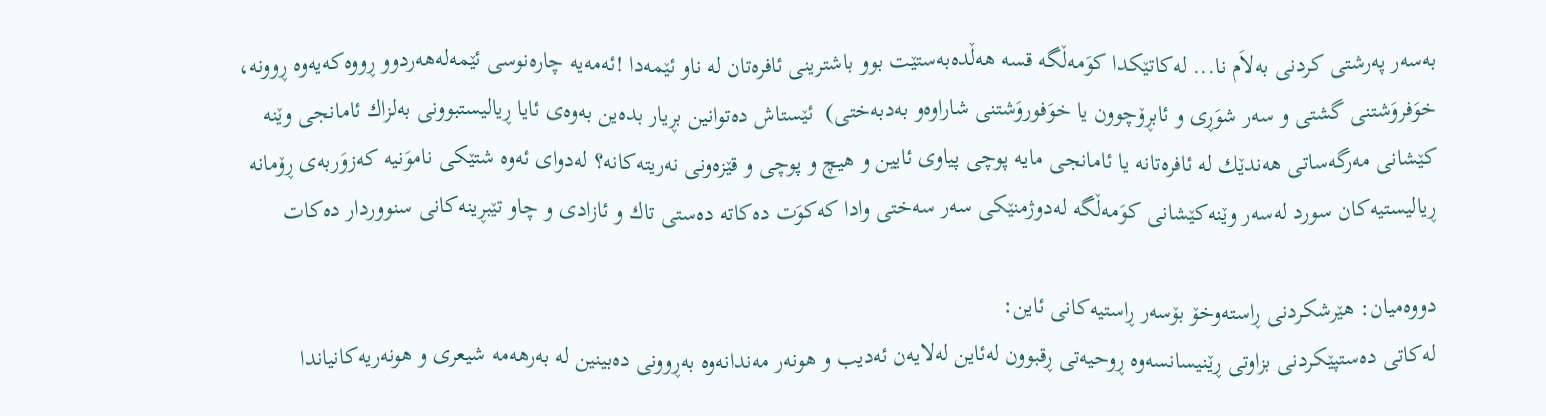به‌سه‌ر په‌رشتی‌ كردنی‌ به‌لاَم نا... له‌كاتێكدا كوَمه‌ڵگه‌ قسه‌ هه‌ڵده‌به‌ستێت بوو باشترینی‌ ئافره‌تان له‌ ناو ئێمه‌دا !ئه‌مه‌یه‌ چاره‌نوسی‌ ئێمه‌له‌هه‌ردوو ڕووه‌كه‌یه‌وه‌ ڕوونه‌، خوَفروَشتنی‌ گشتی‌ و سه‌ر شوَڕی‌ و ئابڕۆچوون یا خوَفوروَشتنی‌ شاراوه‌و به‌دبه‌ختی‌)  ئێستاش ده‌توانین بڕیار بده‌ین به‌وه‌ی‌ ئایا ڕیالیستبوونی‌ به‌لزاك ئامانجی‌ وێنه‌ كێشانی‌ مه‌رگه‌ساتی‌ هه‌ندێك له‌ ئافره‌تانه‌ یا ئامانجی‌ مایه‌ پوچی‌ پیاوی‌ ئایین و هیچ و پوچی‌ و قێزه‌ونی‌ نه‌ریته‌كانه‌؟ له‌دوای‌ ئه‌وه‌ شتێكی‌ ناموَنیه‌ كه‌زوَربه‌ی‌ ڕۆمانه‌ ڕیالیستیه‌كان سورد له‌سه‌ر وێنه‌كێشانی‌ كوَمه‌ڵگه‌ له‌دوژمنێكی‌ سه‌ر سه‌ختی‌ وادا كه‌كوَت ده‌كاته‌ ده‌ستی‌ تاك و ئازادی‌ و چاو تێبڕینه‌كانی‌ سنووردار ده‌كات

دووه‌میان: هێرشكردنی‌ ڕاسته‌وخۆ بۆسه‌ر ڕاستیه‌كانی‌ ئاین:
له‌كاتی‌ ده‌ستپێكردنی‌ بزاوتی‌ ڕێنیسانسه‌وه‌ ڕوحیه‌تی‌ ڕقبوون له‌ئاین له‌لایه‌ن ئه‌دیب و هونه‌ر مه‌ندانه‌وه‌ به‌ڕوونی‌ ده‌بینین له‌ به‌رهه‌مه‌ شیعری‌ و هونه‌ریه‌كانیاندا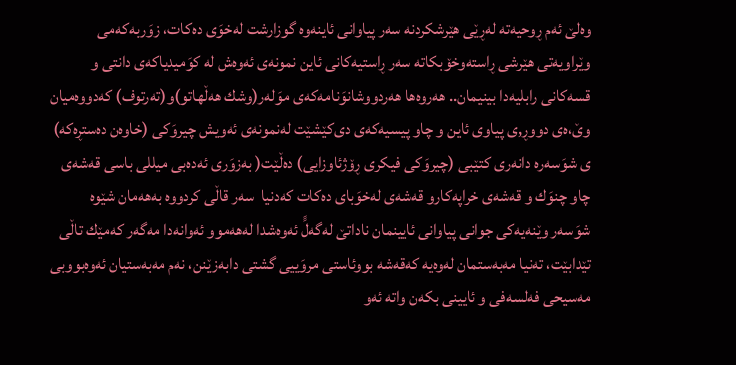وه‌لێ‌ ئه‌م ڕوحیه‌ته‌ له‌ڕێی‌ هێرشكردنه‌ سه‌ر پیاوانی‌ ئاینه‌وه‌ گوزارشت له‌خوَی‌ ده‌كات، زوَربه‌كه‌می‌ وێراویه‌تی‌ هێرشی‌ ڕاسته‌وخۆبكاته‌ سه‌ر ڕاستیه‌كانی‌ ئاین نمونه‌ی‌ ئه‌وه‌ش له‌ كوَمیدیاكه‌ی‌ دانتی‌ و قسه‌كانی‌ رابلیه‌دا بینیمان.. هه‌روه‌ها هه‌ردووشانوَنامه‌كه‌ی‌ موَله‌ر(وشك هه‌ڵهاتو)و(ته‌رتوف) كه‌دووه‌میان وێ،ه‌ی‌ دووڕ,ی‌ پیاوی‌ ئاین و چاو پیسیه‌كه‌ی‌ دی‌كێشێت له‌نمونه‌ی‌ ئه‌ویش چیروَكی‌ (خاوه‌ن ده‌ستڕه‌كه‌) ی‌ شوَسه‌ره‌ دانه‌ری‌ كتێبی‌ (چیروَكی‌ فیكری‌ ڕۆژئاوزایی‌) ده‌ڵێت( به‌زوَری‌ ئه‌ده‌بی‌ میللی‌ باسی‌ قه‌شه‌ی‌ چاو چنوَك و قه‌شه‌ی‌ خراپه‌كارو قه‌شه‌ی‌ له‌خوَبای‌ ده‌كات كه‌دنیا  سه‌ر قاڵی‌ كردووه‌ به‌هه‌مان شێوه‌ شوَسه‌ر وێنه‌یه‌كی‌ جوانی‌ پیاوانی‌ ئایینمان ناداتێ‌ له‌گه‌لًَ ئه‌وه‌شدا له‌هه‌موو ئه‌وانه‌دا مه‌گه‌ر كه‌مێك تاڵی‌ تێدابێت، ته‌نیا مه‌به‌ستمان له‌وه‌یه‌ كه‌قه‌شه‌ بووئاستی‌ مروَییی‌ گشتی‌ دابه‌زێنن، نه‌م مه‌به‌ستیان ئه‌وه‌بووبی‌ مه‌سیحی‌ فه‌لسه‌فی‌ و ئایینی‌ بكه‌ن واته‌ ئه‌و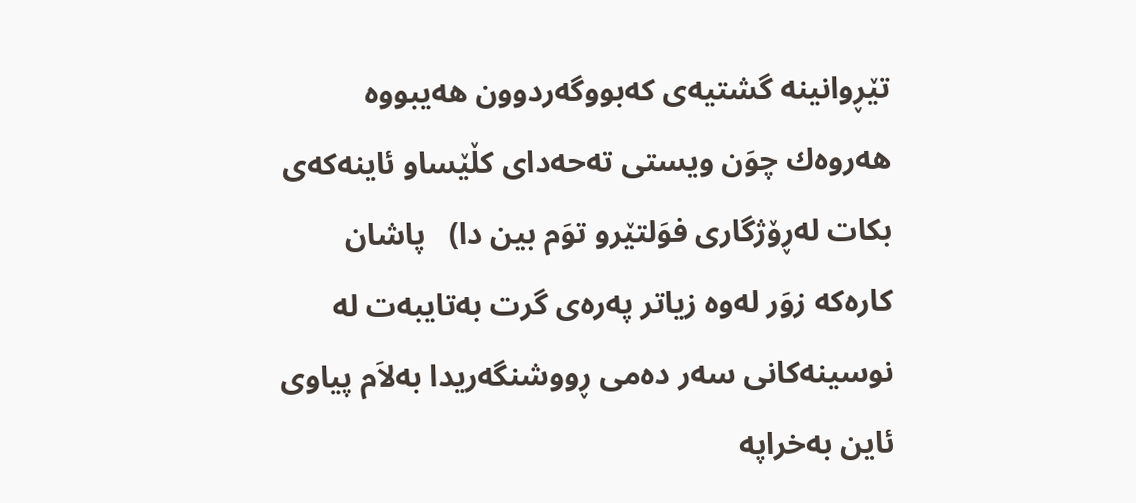تێڕوانینه‌ گشتیه‌ی‌ كه‌بووگه‌ردوون هه‌یبووه‌ هه‌روه‌ك چوَن ویستی‌ ته‌حه‌دای‌ كڵێساو ئاینه‌كه‌ی‌ بكات له‌ڕۆژگاری‌ فوَلتێرو توَم بین دا)   پاشان كاره‌كه‌ زوَر له‌وه‌ زیاتر په‌ره‌ی‌ گرت به‌تایبه‌ت له‌ نوسینه‌كانی‌ سه‌ر ده‌می‌ ڕووشنگه‌ریدا به‌لاَم پیاوی‌ ئاین به‌خراپه‌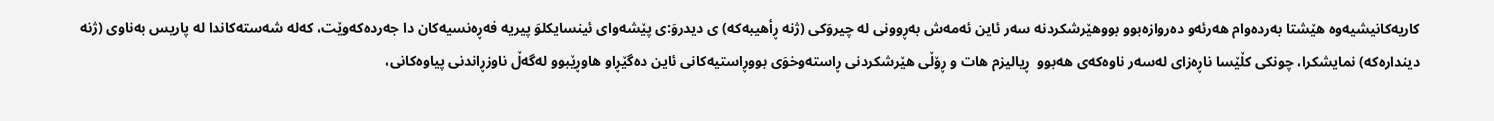كاریه‌كانیشیه‌وه‌ هێشتا به‌رده‌وام هه‌رئه‌و ده‌روازه‌بوو بووهێرشكردنه‌ سه‌ر ئاین ئه‌مه‌ش به‌ڕوونی‌ له‌ چیروَكی‌ (ژنه‌ ڕأهیبه‌كه‌) ی‌ دیدروَ:ی‌ پێشه‌وای‌ ئینسایكلوَ پیریه‌ فه‌ڕه‌نسیه‌كان دا جه‌رده‌كه‌وێت، كه‌له‌ شه‌سته‌كاندا له‌ پاریس به‌ناوی‌ (ژنه‌ دینداره‌كه‌) نمایشكرا، چونكی‌ كڵێسا ناڕه‌زای‌ له‌سه‌ر ناوه‌كه‌ی‌ هه‌بوو  ڕیالیزم هات و ڕۆڵی‌ هێرشكردنی‌ ڕاسته‌وخوَی‌ بووڕاستیه‌كانی‌ ئاین ده‌گێڕاو هاوڕێبوو له‌گه‌ڵ ناوزڕاندنی‌ پیاوه‌كانی‌،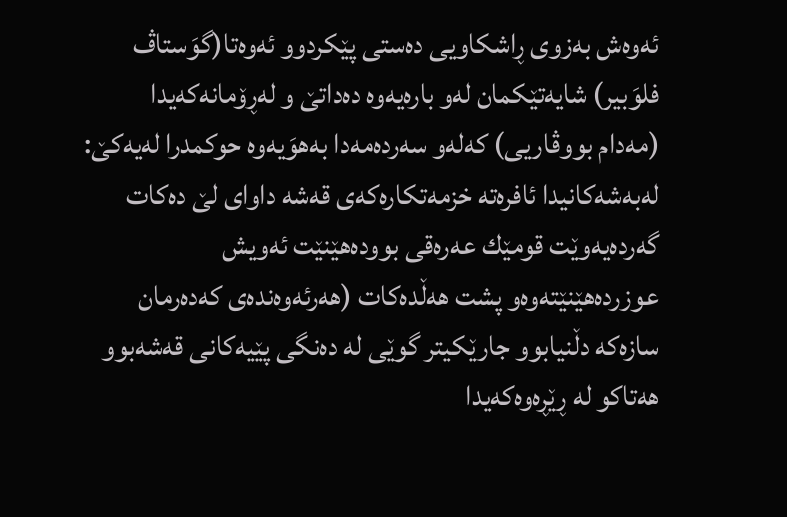ئه‌وه‌ش به‌زوی‌ ڕاشكاویی ده‌ستی‌ پێكردوو ئه‌وه‌تا(گوَستاڤ فلوَبیر) شایه‌تێكمان له‌و باره‌یه‌وه‌ ده‌داتێ‌ و له‌ڕۆمانه‌كه‌یدا (مه‌دام بووڤاریی‌) كه‌له‌و سه‌رده‌مه‌دا به‌هوَیه‌وه‌ حوكمدرا له‌یه‌كێ: له‌به‌شه‌كانیدا ئافره‌ته‌ خزمه‌تكاره‌كه‌ی‌ قه‌شه‌ داوای‌ لێ‌ ده‌كات گه‌رده‌یه‌وێت قومێك عه‌ره‌قی‌ بووده‌هێنێت ئه‌ویش عوزرده‌هێنێته‌وه‌و پشت هه‌ڵده‌كات (هه‌رئه‌وه‌نده‌ی‌ كه‌ده‌رمان سازه‌كه‌ دڵنیابوو جارێكیتر گوێی‌ له‌ ده‌نگی‌ پێیه‌كانی‌ قه‌شه‌بوو هه‌تاكو له‌ ڕێڕه‌وه‌كه‌یدا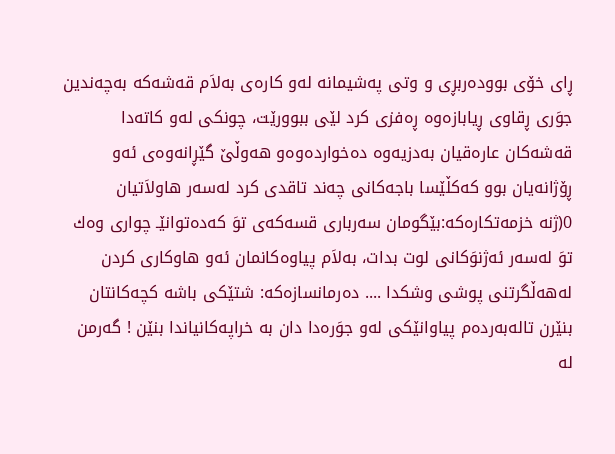ڕای‌ خۆی‌ بووده‌ربڕی‌ و وتی‌ په‌شیمانه‌ له‌و كاره‌ی‌ به‌لاَم قه‌شه‌كه‌ به‌چه‌ندین جوَری‌ ڕقاوی‌ ڕیابازه‌وه‌ ڕه‌فزی‌ كرد لێی‌ ببوورێت، چونكی‌ له‌و كاته‌دا قه‌شه‌كان عاره‌قیان به‌دزیه‌وه‌ ده‌خوارده‌وه‌و هه‌وڵێ‌ گێڕانه‌وه‌ی‌ ئه‌و ڕۆژانه‌یان بوو كه‌كڵێسا باجه‌كانی‌ چه‌ند تاقدی‌ كرد له‌سه‌ر هاولاَتیان
0(ژنه‌ خزمه‌تكاره‌كه‌:بێگومان سه‌رباری‌ قسه‌كه‌ی‌ توَ كه‌ده‌توانێـ چواری‌ وه‌ك توَ له‌سه‌ر ئه‌ژنوَكانی‌ لوت بدات، به‌لاَم پیاوه‌كانمان ئه‌و هاوكاری‌ كردن له‌هه‌ڵگرتنی‌ پوشی‌ وشكدا .... ده‌رمانسازه‌كه‌: شتێكی‌ باشه‌ كچه‌كانتان بنێرن تاله‌به‌رده‌م پیاوانێكی‌ له‌و جوَره‌دا دان به‌ خراپه‌كانیاندا بنێن ! گه‌رمن له‌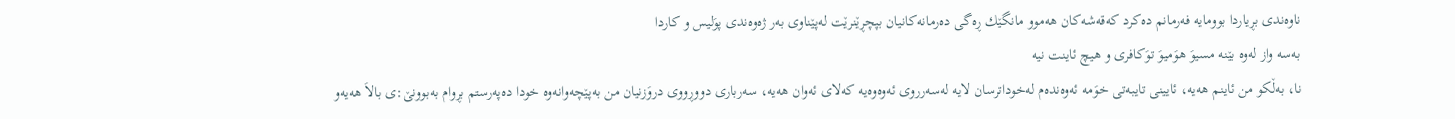ناوه‌ندی‌ بڕیاردا بوومایه‌ فه‌رمانم ده‌كرد كه‌قه‌شه‌كان هه‌موو مانگێك ڕه‌گی‌ ده‌رمانه‌كانیان بپچڕێنرێت له‌پێناوی‌ به‌ر ژه‌وه‌ندی‌ پوَلیس و كاردا
به‌سه‌ واز له‌وه‌ بێنه‌ مسیوَ هوَمیوَ توَكافری‌ و هیچ ئاینت نیه‌
نا، به‌ڵكو من ئاینم هه‌یه‌، ئایینی‌ تایبه‌تی‌ خوَمه‌ ئه‌وه‌نده‌م له‌خوداترسان لایه‌ له‌سه‌رروی‌ ئه‌وه‌وه‌یه‌ كه‌لای‌ ئه‌وان هه‌یه‌، سه‌رباری‌ دووڕووی‌ دروَزنیان من به‌پێچه‌وانه‌وه‌ خودا ده‌په‌رستم بڕوام به‌بوونێ:ی‌ بالاَ هه‌یه‌و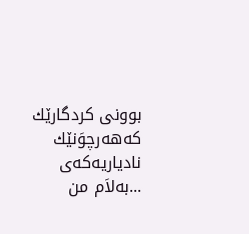بوونی‌ كردگارێك كه‌هه‌رچوَنێك نادیاریه‌كه‌ی‌ ...به‌لاَم من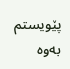پێویستم به‌وه‌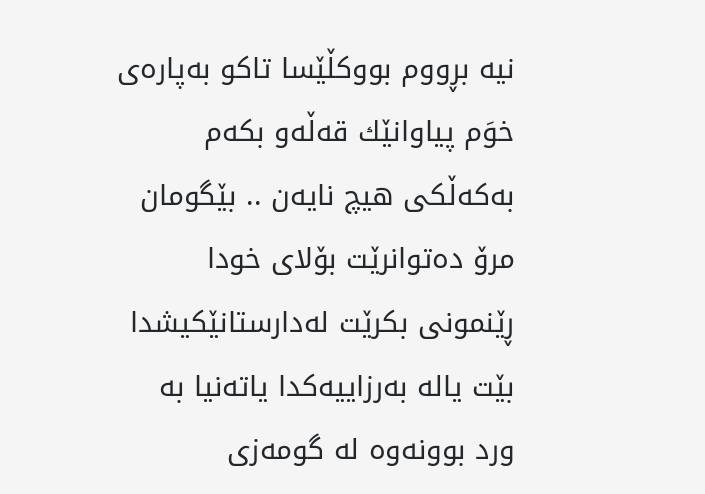نیه‌ بڕووم بووكڵێسا تاكو به‌پاره‌ی‌ خوَم پیاوانێك قه‌ڵه‌و بكه‌م به‌كه‌ڵكی‌ هیچ نایه‌ن .. بێگومان مرۆ ده‌توانرێت بۆلای‌ خودا ڕێنمونی‌ بكرێت له‌دارستانێكیشدا بێت یاله‌ به‌رزاییه‌كدا یاته‌نیا به‌ ورد بوونه‌وه‌ له‌ گومه‌زی‌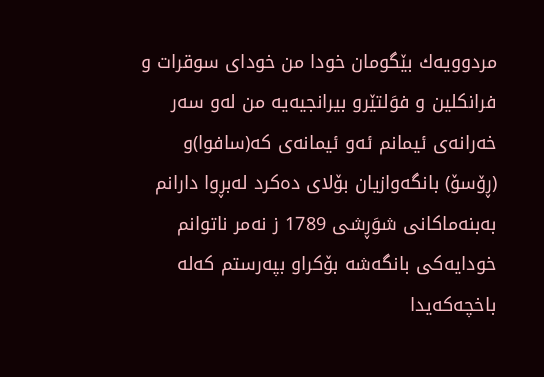مردوویه‌ك بێگومان خودا من خودای‌ سوقرات و فرانكلین و فوَلتێرو بیرانجیه‌یه‌ من له‌و سه‌ر خه‌رانه‌ی‌ ئیمانم ئه‌و ئیمانه‌ی‌ كه‌(سافوا)و (ڕۆسۆ) بانگه‌وازیان بۆلای‌ ده‌كرد له‌بڕوا دارانم به‌بنه‌ماكانی‌ شوَڕشی‌ 1789 ز نه‌مر ناتوانم خودایه‌كی‌ بانگه‌شه‌ بۆكراو بپه‌رستم كه‌له‌ باخچه‌كه‌یدا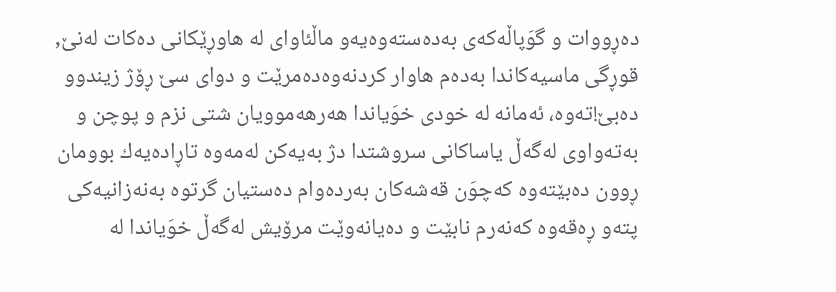ده‌ڕووات و گوَپاڵه‌كه‌ی‌ به‌ده‌سته‌وه‌یه‌و ماڵئاوای‌ له‌ هاوڕێكانی‌ ده‌كات له‌نێ, قوڕگی‌ ماسیه‌كاندا به‌ده‌م هاوار كردنه‌وه‌ده‌مرێت و دوای‌ سێ ڕۆژ زیندوو ده‌بێ!ته‌وه‌، ئه‌مانه‌ له‌ خودی‌ خوَیاندا هه‌رهه‌موویان شتی‌ نزم و پوچن و به‌ته‌واوی‌ له‌گه‌ڵ یاساكانی‌ سروشتدا دژ به‌یه‌كن له‌مه‌وه‌ تاڕاده‌یه‌ك بوومان ڕوون ده‌بێته‌وه‌ كه‌چوَن قه‌شه‌كان به‌رده‌وام ده‌ستیان گرتوه‌ به‌نه‌زانیه‌كی‌ پته‌و ڕه‌قه‌وه‌ كه‌نه‌رم نابێت و ده‌یانه‌وێت مرۆیش له‌گه‌ڵ خوَیاندا له‌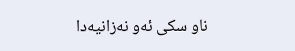ناو سكی‌ ئه‌و نه‌زانیه‌دا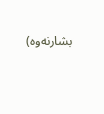بشارنه‌وه‌)